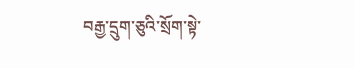བརྒྱ་དྲུག་ཅུའི་སྲོག་སྟེ་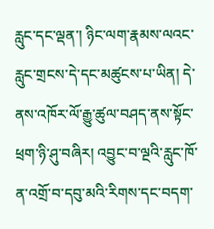རླུང་དང་ལྡན་། ཉིང་ལག་རྣམས་ལའང་རླུང་གྲངས་དེ་དང་མཚུངས་པ་ཡིན། དེ་ནས་འཁོར་ལོ་རྒྱུ་ཚུལ་བཤད་ནས་སྟོང་ཕྲག་ཉི་ཤུ་བཞིར། འབྱུང་བ་ལྔའི་རླུང་ཁོ་ན་འགྲོ་བ་དབུ་མའི་རིགས་དང་བདག་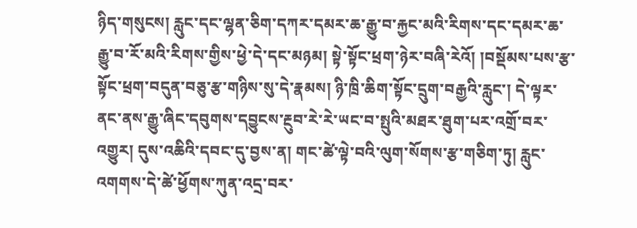ཉིད་གསུངས། རླུང་དང་ལྷན་ཅིག་དཀར་དམར་ཆ་རྒྱུ་བ་རྐྱང་མའི་རིགས་དང་དམར་ཆ་རྒྱུ་བ་རོ་མའི་རིགས་གྱིས་ཕྱེ་དེ་དང་མཉམ། སྟེ་སྟོང་ཕྲག་ཉེར་བཞི་རེའོ། །བསྡོམས་པས་རྩ་སྟོང་ཕྲག་བདུན་བཅུ་རྩ་གཉིས་སུ་དེ་རྣམས། ཉི་ཁྲི་ཆིག་སྟོང་དྲུག་བརྒྱའི་རླུང་། དེ་ལྟར་ནང་ནས་རྒྱུ་ཞིང་དབུགས་དབྱུངས་རྔུབ་རེ་རེ་ཡང་བ་སྤུའི་མཐར་ཐུག་པར་འགྲོ་བར་འགྱུར། དུས་འཆིའི་དབང་དུ་བྱས་ན། གང་ཚེ་ལྟེ་བའི་ལུག་སོགས་རྩ་གཅིག་ཏུ། རླུང་འགགས་དེ་ཚེ་ཕྱོགས་ཀུན་འདྲ་བར་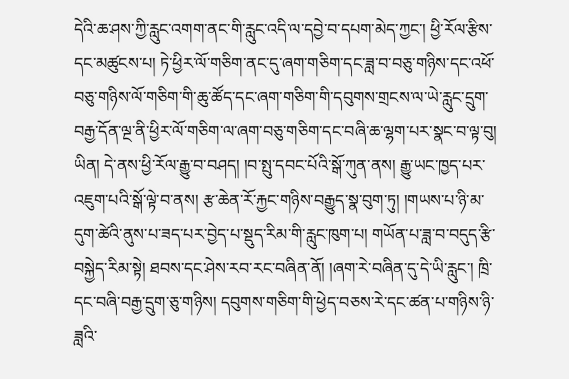དེའི་ཆ་ཤས་ཀྱི་རླུང་འགག་ནང་གི་རླུང་འདི་ལ་དབྱེ་བ་དཔག་མེད་ཀྱང་། ཕྱི་རོལ་རྩིས་དང་མཚུངས་པ། ཏེ་ཕྱིར་ལོ་གཅིག་ནང་དུ་ཞག་གཅིག་དང་ཟླ་བ་བཅུ་གཉིས་དང་འཕོ་བཅུ་གཉིས་ལོ་གཅིག་གི་ཆུ་ཚོད་དང་ཞག་གཅིག་གི་དབུགས་གྲངས་ལ་ཡེ་རླུང་དྲུག་བརྒྱ་དོན་ལྔ་ནི་ཕྱིར་ལོ་གཅིག་ལ་ཞག་བཅུ་གཅིག་དང་བཞི་ཆ་ལྷག་པར་སྣང་བ་ལྟ་བུ། ཡིན། དེ་ནས་ཕྱི་རོལ་རྒྱུ་བ་བཤད། །བ་སྤུ་དབང་པོའི་སྒོ་ཀུན་ནས། རྒྱུ་ཡང་ཁྱད་པར་འཇུག་པའི་སྒོ་ལྟེ་བ་ནས། རྩ་ཆེན་རོ་རྐྱང་གཉིས་བརྒྱུད་སྣ་བུག་ཏུ། །གཡས་པ་ཉི་མ་དུག་ཚེའི་ནུས་པ་ཟད་པར་བྱེད་པ་སྡུད་རིམ་གི་རླུང་ཁུག་པ། གཡོན་པ་ཟླ་བ་བདུད་རྩི་བསྐྱེད་རིམ་སྟེ། ཐབས་དང་ཤེས་རབ་རང་བཞིན་ནོ། །ཞག་རེ་བཞིན་དུ་དེ་ཡི་རླུང་། ཁྲི་དང་བཞི་བརྒྱ་དྲུག་ཅུ་གཉིས། དབུགས་གཅིག་གི་ཕྱེད་བཅས་རེ་དང་ཚན་པ་གཉིས་ཉི་ཟླའི་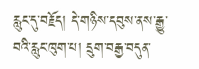རླུང་དུ་བརྗོད། དེ་གཉིས་དབུས་ནས་རྒྱུ་བའི་རླུང་ཁུག་པ། དྲུག་བརྒྱ་བདུན་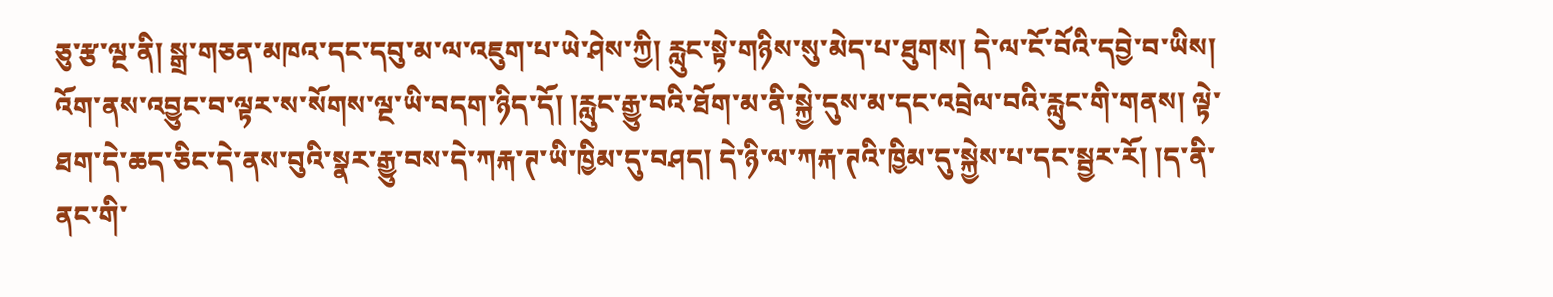ཅུ་རྩ་ལྔ་ནི། སྒྲ་གཅན་མཁའ་དང་དབུ་མ་ལ་འཇུག་པ་ཡེ་ཤེས་ཀྱི། རླུང་སྟེ་གཉིས་སུ་མེད་པ་ཐུགས། དེ་ལ་ངོ་བོའི་དབྱེ་བ་ཡིས། འོག་ནས་འབྱུང་བ་ལྟར་ས་སོགས་ལྔ་ཡི་བདག་ཉིད་དོ། །རླུང་རྒྱུ་བའི་ཐོག་མ་ནི་སྐྱེ་དུས་མ་དང་འབྲེལ་བའི་རླུང་གི་གནས། ལྟེ་ཐག་དེ་ཆད་ཅིང་དེ་ནས་བུའི་སྣར་རྒྱུ་བས་དེ་ཀརྐ་ཊ་ཡི་ཁྱིམ་དུ་བཤད། དེ་ཉི་ལ་ཀརྐ་ཊའི་ཁྱིམ་དུ་སྐྱེས་པ་དང་སྦྱར་རོ། །ད་ནི་ནང་གི་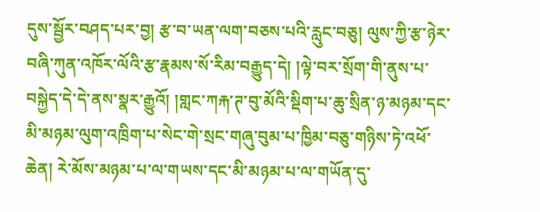དུས་སྦྱོར་བཤད་པར་བྱ། རྩ་བ་ཡན་ལག་བཅས་པའི་རླུང་བཅུ། ལུས་ཀྱི་རྩ་ཉེར་བཞི་ཀུན་འཁོར་ལོའི་རྩ་རྣམས་སོ་རིམ་བརྒྱུད་དེ། །ལྟེ་བར་སྲོག་གི་ནུས་པ་བསྐྱེད་དེ་དེ་ནས་སྣར་རྒྱུའོ། །གླང་ཀརྐ་ཊ་བུ་མོའི་སྡིག་པ་ཆུ་སྲིན་ཉ་མཉམ་དང་མི་མཉམ་ལུག་འཁྲིག་པ་སེང་གེ་སྲང་གཞུ་བུམ་པ་ཁྱིམ་བཅུ་གཉིས་ཏེ་འཕོ་ཆེན། རེ་མོས་མཉམ་པ་ལ་གཡས་དང་མི་མཉམ་པ་ལ་གཡོན་དུ་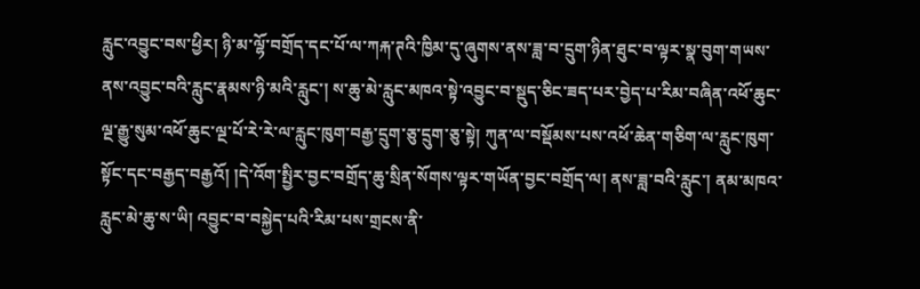རླུང་འབྱུང་བས་ཕྱིར། ཉི་མ་ལྷོ་བགྲོད་དང་པོ་ལ་ཀརྐ་ཊའི་ཁྱིམ་དུ་ཞུགས་ནས་ཟླ་བ་དྲུག་ཉིན་ཐུང་བ་ལྟར་སྣ་བུག་གཡས་ནས་འབྱུང་བའི་རླུང་རྣམས་ཉི་མའི་རླུང་། ས་ཆུ་མེ་རླུང་མཁའ་སྟེ་འབྱུང་བ་སྡུད་ཅིང་ཟད་པར་བྱེད་པ་རིམ་བཞིན་འཕོ་ཆུང་ལྔ་རྒྱུ་སུམ་འཕོ་ཆུང་ལྔ་པོ་རེ་རེ་ལ་རླུང་ཁུག་བརྒྱ་དྲུག་ཅུ་དྲུག་ཅུ་སྟེ། ཀུན་ལ་བསྡོམས་པས་འཕོ་ཆེན་གཅིག་ལ་རླུང་ཁུག་སྟོང་དང་བརྒྱད་བརྒྱའོ། །དེ་འོག་སྤྱིར་བྱང་བགྲོད་ཆུ་སྲིན་སོགས་ལྟར་གཡོན་བྱང་བགྲོད་ལ། ནས་ཟླ་བའི་རླུང་། ནམ་མཁའ་རླུང་མེ་ཆུ་ས་ཡི། འབྱུང་བ་བསྐྱེད་པའི་རིམ་པས་གྲངས་ནི་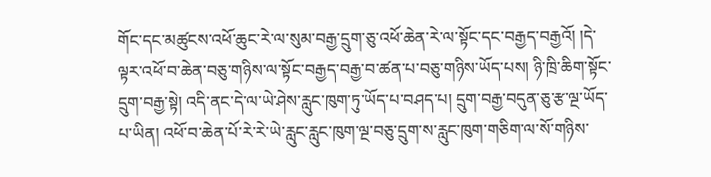གོང་དང་མཚུངས་འཕོ་ཆུང་རེ་ལ་སུམ་བརྒྱ་དྲུག་ཅུ་འཕོ་ཆེན་རེ་ལ་སྟོང་དང་བརྒྱད་བརྒྱའོ། །དེ་ལྟར་འཕོ་བ་ཆེན་བཅུ་གཉིས་ལ་སྟོང་བརྒྱད་བརྒྱ་བ་ཚན་པ་བཅུ་གཉིས་ཡོད་པས། ཉི་ཁྲི་ཆིག་སྟོང་དྲུག་བརྒྱ་སྟེ། འདི་ནང་དེ་ལ་ཡེ་ཤེས་རླུང་ཁུག་ཏུ་ཡོད་པ་བཤད་པ། དྲུག་བརྒྱ་བདུན་ཅུ་རྩ་ལྔ་ཡོད་པ་ཡིན། འཕོ་བ་ཆེན་པོ་རེ་རེ་ཡེ་རླུང་རླུང་ཁུག་ལྔ་བཅུ་དྲུག་ས་རླུང་ཁུག་གཅིག་ལ་སོ་གཉིས་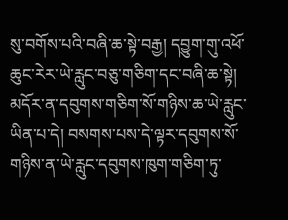སུ་བགོས་པའི་བཞི་ཆ་སྟེ་བརྒྱ། དབྱུག་གུ་འཕོ་ཆུང་རེར་ཡེ་རླུང་བཅུ་གཅིག་དང་བཞི་ཆ་སྟེ། མདོར་ན་དབུགས་གཅིག་སོ་གཉིས་ཆ་ཡེ་རླུང་ཡིན་པ་དེ། བསགས་པས་དེ་ལྟར་དབུགས་སོ་གཉིས་ན་ཡེ་རླུང་དབུགས་ཁུག་གཅིག་ཏུ་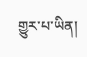གྱུར་པ་ཡིན།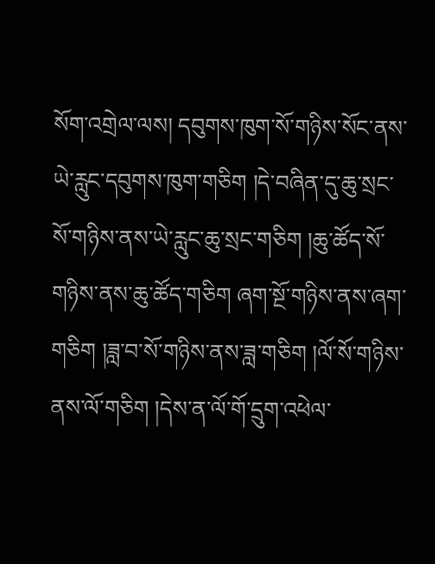སོག་འགྲེལ་ལས། དབུགས་ཁུག་སོ་གཉིས་སོང་ནས་ཡེ་རླུང་དབུགས་ཁུག་གཅིག །དེ་བཞིན་དུ་ཆུ་སྲང་སོ་གཉིས་ནས་ཡེ་རླུང་ཆུ་སྲང་གཅིག །ཆུ་ཚོད་སོ་གཉིས་ནས་ཆུ་ཚོད་གཅིག ཞག་སྔོ་གཉིས་ནས་ཞག་གཅིག །ཟླ་བ་སོ་གཉིས་ནས་ཟླ་གཅིག །ལོ་སོ་གཉིས་ནས་ལོ་གཅིག །དེས་ན་ལོ་གོ་དྲུག་འཕེལ་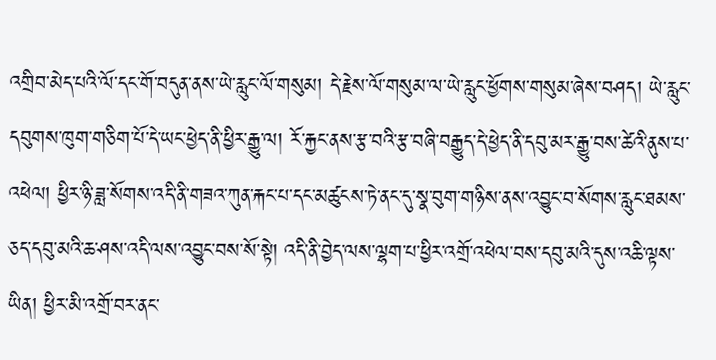འགྲིབ་མེད་པའི་ལོ་དང་གོ་བདུན་ནས་ཡེ་རླུང་ལོ་གསུམ། དེ་རྗེས་ལོ་གསུམ་ལ་ཡེ་རླུང་ཕྱོགས་གསུམ་ཞེས་བཤད། ཡེ་རླུང་དབུགས་ཁུག་གཅིག་པོ་དེ་ཡང་ཕྱེད་ནི་ཕྱིར་རྒྱུ་ལ། རོ་རྐྱང་ནས་རྩ་བའི་རྩ་བཞི་བརྒྱུད་དེ་ཕྱེད་ནི་དབུ་མར་རྒྱུ་བས་ཚེའི་ནུས་པ་འཕེལ། ཕྱིར་ཉི་ཟླ་སོགས་འདི་ནི་གཟའ་ཀུན་རྐང་པ་དང་མཚུངས་ཏེ་ནང་དུ་སྣ་བུག་གཉིས་ནས་འབྱུང་བ་སོགས་རླུང་ཐམས་ཅད་དབུ་མའི་ཆ་ཤས་འདི་ལས་འབྱུང་བས་སོ་སྟེ། འདི་ནི་བྱེད་ལས་ལྷག་པ་ཕྱིར་འགྲོ་འཕེལ་བས་དབུ་མའི་དུས་འཆི་ལྟས་ཡིན། ཕྱིར་མི་འགྲོ་བར་ནང་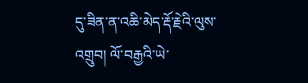དུ་ཟིན་ན་འཆི་མེད་རྡོ་རྗེའི་ལུས་འགྲུབ། ལོ་བརྒྱའི་ཡེ་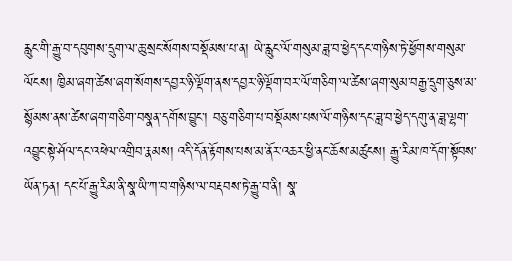རླུང་གི་རྒྱུ་བ་དབུགས་དྲུག་ལ་ཆུ་སྲང་སོགས་བསྡོམས་པ་ན། ཡེ་རླུང་ལོ་གསུམ་ཟླ་བ་ཕྱེད་དང་གཉིས་ཏེ་ཕྱོགས་གསུམ་ལོངས། ཁྱིམ་ཞག་ཚེས་ཞག་སོགས་དབྱར་ཉི་ལྡོག་ནས་དབྱར་ཉི་ལྡོག་བར་ལོ་གཅིག་ལ་ཚེས་ཞག་སུམ་བརྒྱ་དྲུག་ཅུས་མ་སྙོམས་ནས་ཚེས་ཞག་གཅིག་བསྣན་དགོས་བྱུང་། བཅུ་གཅིག་པ་བསྡོམས་པས་ལོ་གཉིས་དང་ཟླ་བ་ཕྱེད་དགུ་ན་ཟླ་ལྷག་འབྱུང་སྟེ་ཤོལ་དང་འཕེལ་འགྲིབ་རྣམས། འདི་དོན་རྟོགས་པས་མ་ནོར་འཆར་ཕྱི་ནང་ཆོས་མཚུངས། རྒྱུ་རིམ་ཁ་དོག་སྟོབས་ཡོན་ཏན། དང་པོ་རྒྱུ་རིམ་ནི་སྣ་ཡི་ཀ་བ་གཉིས་ལ་བརྡབས་ཏེ་རྒྱུ་བ་ནི། སྣ་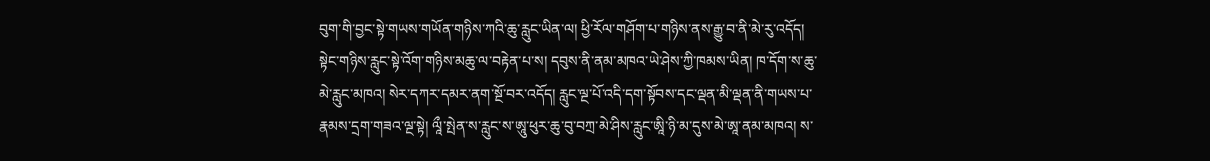བུག་གི་བྱང་སྟེ་གཡས་གཡོན་གཉིས་ཀའི་ཆུ་རླུང་ཡིན་ལ། ཕྱི་རོལ་གཤོག་པ་གཉིས་ནས་རྒྱུ་བ་ནི་མེ་རུ་འདོད། སྟེང་གཉིས་རླུང་སྟེ་འོག་གཉིས་མཆུ་ལ་བརྟེན་པ་ས། དབུས་ནི་ནམ་མཁའ་ཡེ་ཤེས་ཀྱི་ཁམས་ཡིན། ཁ་དོག་ས་ཆུ་མེ་རླུང་མཁའ། སེར་དཀར་དམར་ནག་སྔོ་བར་འདོད། རླུང་ལྔ་པོ་འདི་དག་སྟོབས་དང་ལྡན་མི་ལྡན་ནི་གཡས་པ་རྣམས་དྲག་གཟའ་ལྔ་སྟེ། ལཱྀ་སྤེན་ས་རླུང་ས་ཨཱུ་ཕུར་ཆུ་བུ་བཀྲ་མེ་ཤིས་རླུང་ཨཱི་ཉི་མ་དུས་མེ་ཨཱ་ནམ་མཁའ། ས་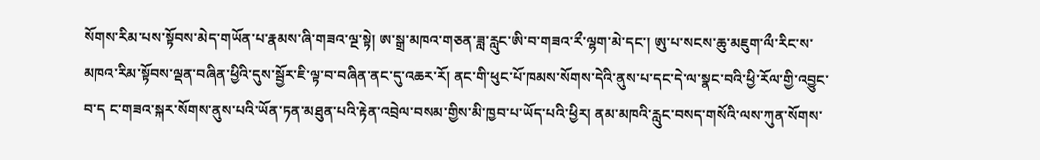སོགས་རིམ་པས་སྟོབས་མེད་གཡོན་པ་རྣམས་ཞི་གཟའ་ལྔ་སྟེ། ཨ་སྒྲ་མཁའ་གཅན་ཟླ་རླུང་ཨི་བ་གཟའ་རྀ་ལྷག་མེ་དང་། ཨུ་པ་སངས་ཆུ་མཇུག་ལྀ་རིང་ས་མཁའ་རིམ་སྟོབས་ལྡན་བཞིན་ཕྱིའི་དུས་སྦྱོར་ཇི་ལྟ་བ་བཞིན་ནང་དུ་འཆར་རོ། ནང་གི་ཕུང་པོ་ཁམས་སོགས་དེའི་ནུས་པ་དང་དེ་ལ་སྣང་བའི་ཕྱི་རོལ་གྱི་འབྱུང་བ་ད ང་གཟའ་སྐར་སོགས་ནུས་པའི་ཡོན་ཏན་མཐུན་པའི་རྟེན་འབྲེལ་བསམ་གྱིས་མི་ཁྱབ་པ་ཡོད་པའི་ཕྱིར། ནམ་མཁའི་རླུང་བསད་གསོའི་ལས་ཀུན་སོགས་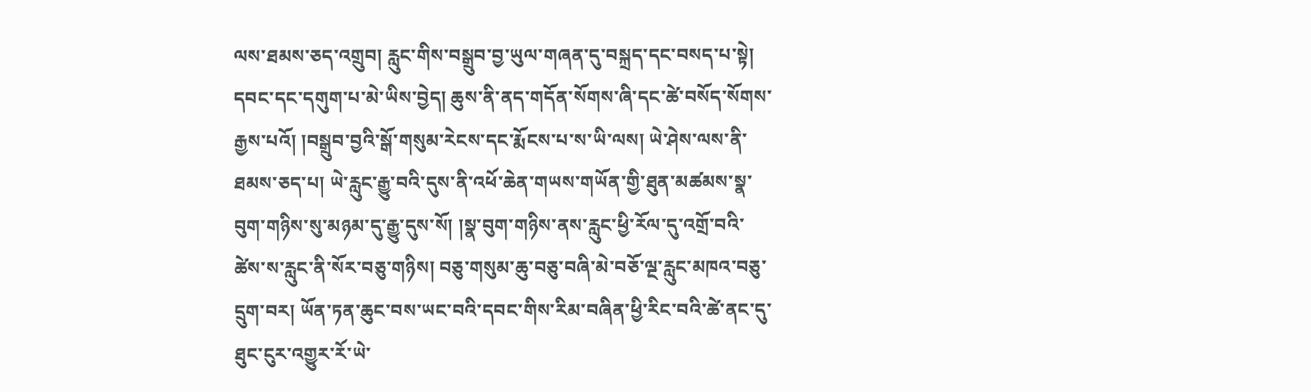ལས་ཐམས་ཅད་འགྲུབ། རླུང་གིས་བསྒྲུབ་བྱ་ཡུལ་གཞན་དུ་བསྐྲད་དང་བསད་པ་སྟེ། དབང་དང་དགུག་པ་མེ་ཡིས་བྱེད། ཆུས་ནི་ནད་གདོན་སོགས་ཞི་དང་ཚེ་བསོད་སོགས་རྒྱས་པའོ། །བསྒྲུབ་བྱའི་སྒོ་གསུམ་རེངས་དང་རྨོངས་པ་ས་ཡི་ལས། ཡེ་ཤེས་ལས་ནི་ཐམས་ཅད་པ། ཡེ་རླུང་རྒྱུ་བའི་དུས་ནི་འཕོ་ཆེན་གཡས་གཡོན་གྱི་ཐུན་མཚམས་སྣ་བུག་གཉིས་སུ་མཉམ་དུ་རྒྱུ་དུས་སོ། །སྣ་བུག་གཉིས་ནས་རླུང་ཕྱི་རོལ་དུ་འགྲོ་བའི་ཚེས་ས་རླུང་ནི་སོར་བཅུ་གཉིས། བཅུ་གསུམ་ཆུ་བཅུ་བཞི་མེ་བཅོ་ལྔ་རླུང་མཁའ་བཅུ་དྲུག་བར། ཡོན་ཏན་ཆུང་བས་ཡང་བའི་དབང་གིས་རིམ་བཞིན་ཕྱི་རིང་བའི་ཚེ་ནང་དུ་ཐུང་ངུར་འགྱུར་རོ་ཡེ་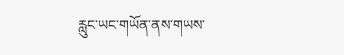རླུང་ཡང་གཡོན་ནས་གཡས་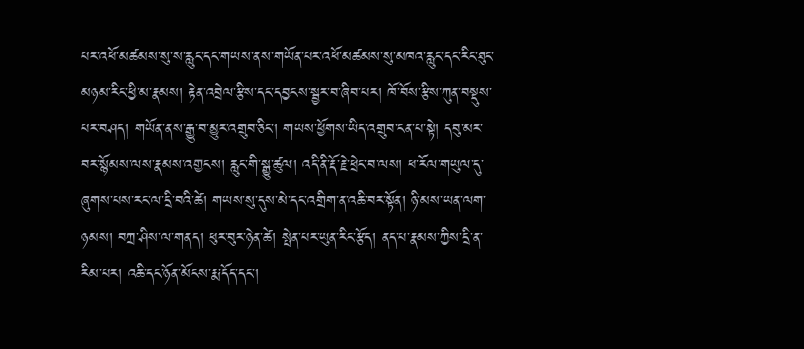པར་འཕོ་མཚམས་སུ་ས་རླུང་དང་གཡས་ནས་གཡོན་པར་འཕོ་མཚམས་སུ་མཁའ་རླུང་དང་རིང་ཐུང་མཉམ་རིང་ཕྱི་མ་རྣམས། རྟེན་འབྲེལ་རྩིས་དང་དབྱངས་སྦྱར་བ་ཞིབ་པར། ཁོ་བོས་རྩིས་ཀུན་བསྡུས་པར་བཤད། གཡོན་ནས་རྒྱུ་བ་མྱུར་འགྲུབ་ཅིང་། གཡས་ཕྱོགས་ཡིད་འགྲུབ་ངན་པ་སྟེ། དབུ་མར་བར་སྙོམས་ལས་རྣམས་འགྱངས། རླུང་གི་སྒྱུ་ཚུལ། འདི་ནི་རྡོ་རྗེ་ཕྲེང་བ་ལས། ཕ་རོལ་གཡུལ་དུ་ཞུགས་པས་རང་ལ་དྲི་བའི་ཚེ། གཡས་སུ་དུས་མེ་དང་འགྲིག་ན་འཆི་བར་སྟོན། ཉི་མས་ཡན་ལག་ཉམས། བཀྲ་ཤིས་ལ་གནད། ཕུར་བུར་ཉེན་ཚེ། སྤེན་པར་ཡུན་རིང་རྩོད། ནད་པ་རྣམས་ཀྱིས་དྲི་ན་རིམ་པར། འཆི་དང་ཉོན་མོངས་རྨ་དོད་དང་།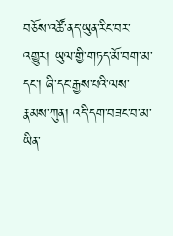བཅོས་འཚོ་ནད་ཡུན་རིང་བར་འགྱུར། ཡུལ་གྱི་གཏད་མོ་བག་མ་དང་། ཞི་དང་རྒྱས་པའི་ལས་རྣམས་ཀུན། འདི་དག་བཟང་བ་མ་ཡིན་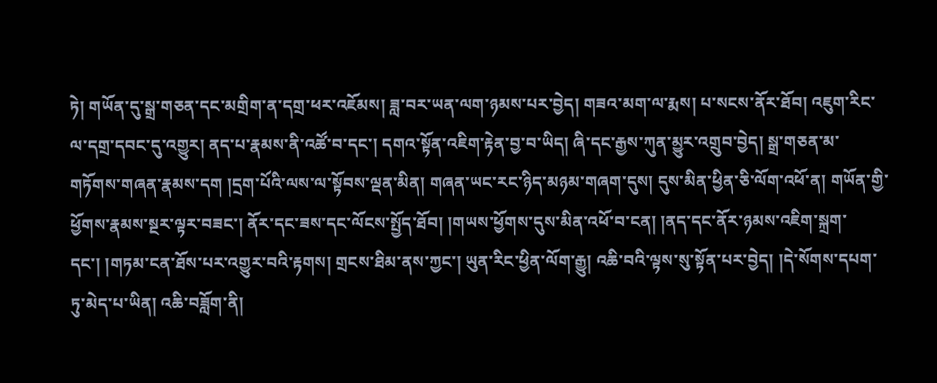ཏེ། གཡོན་དུ་སྒྲ་གཅན་དང་མགྲིག་ན་དགྲ་ཕར་འཇོམས། ཟླ་བར་ཡན་ལག་ཉམས་པར་བྱེད། གཟའ་མག་ལ་རྨས། པ་སངས་ནོར་ཐོབ། འཇུག་རིང་ལ་དགྲ་དབང་དུ་འགྱུར། ནད་པ་རྣམས་ནི་འཚོ་བ་དང་། དགའ་སྟོན་འཇིག་རྟེན་བྱ་བ་ཡིད། ཞི་དང་རྒྱས་ཀུན་མྱུར་འགྲུབ་བྱེད། སྒྲ་གཅན་མ་གཏོགས་གཞན་རྣམས་དག །དྲག་པོའི་ལས་ལ་སྟོབས་ལྡན་མིན། གཞན་ཡང་རང་ཉིད་མཉམ་གཞག་དུས། དུས་མིན་ཕྱིན་ཅི་ལོག་འཕོ་ན། གཡོན་གྱི་ཕྱོགས་རྣམས་སྔར་ལྟར་བཟང་། ནོར་དང་ཟས་དང་ལོངས་སྤྱོད་ཐོབ། །གཡས་ཕྱོགས་དུས་མིན་འཕོ་བ་ངན། །ནད་དང་ནོར་ཉམས་འཇིག་སྐྲག་དང་། །གཏམ་ངན་ཐོས་པར་འགྱུར་བའི་རྟགས། གྲངས་ཐིམ་ནས་ཀྱང་། ཡུན་རིང་ཕྱིན་ལོག་རྒྱུ། འཆི་བའི་ལྟས་སུ་སྟོན་པར་བྱེད། །དེ་སོགས་དཔག་ཏུ་མེད་པ་ཡིན། འཆི་བཟློག་ནི།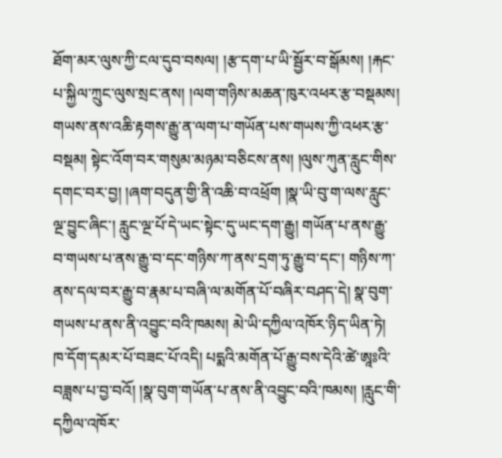ཐོག་མར་ལུས་ཀྱི་ངལ་དུབ་བསལ། །རྩ་དག་པ་ཡི་སྦྱོར་བ་སྒོམས། །རྐང་པ་སྐྱིལ་ཀྲུང་ལུས་སྲང་ནས། །ལག་གཉིས་མཆན་ཁུར་འཕར་རྩ་བསྡམས། གཡས་ནས་འཆི་རྟགས་རྒྱུ་ན་ལག་པ་གཡོན་པས་གཡས་ཀྱི་འཕར་རྩ་བསྡམ། སྟེང་འོག་བར་གསུམ་མཉམ་བཅིངས་ནས། །ལུས་ཀུན་རླུང་གིས་དགང་བར་བྱ། །ཞག་བདུན་གྱི་ནི་འཆི་བ་འཕྲོག །སྣ་ཡི་བུ་ག་ལས་རླུང་ལྔ་བྱུང་ཞིང་། རླུང་ལྔ་པོ་དེ་ཡང་སྟེང་དུ་ཡང་དག་རྒྱུ། གཡོན་པ་ནས་རྒྱུ་བ་གཡས་པ་ནས་རྒྱུ་བ་དང་གཉིས་ཀ་ནས་དྲག་ཏུ་རྒྱུ་བ་དང་། གཉིས་ཀ་ནས་དལ་བར་རྒྱུ་བ་རྣམ་པ་བཞི་ལ་མགོན་པོ་བཞིར་བཤད་དེ། སྣ་བུག་གཡས་པ་ནས་ནི་འབྱུང་བའི་ཁམས། མེ་ཡི་དཀྱིལ་འཁོར་ཉིད་ཡིན་ཏེ། ཁ་དོག་དམར་པོ་བཟང་པོ་འདི། པདྨའི་མགོན་པོ་རྒྱུ་བས་དེའི་ཚེ་ཨཱཿའི་བཟླས་པ་བྱ་བའོ། །སྣ་བུག་གཡོན་པ་ནས་ནི་འབྱུང་བའི་ཁམས། །རླུང་གི་དཀྱིལ་འཁོར་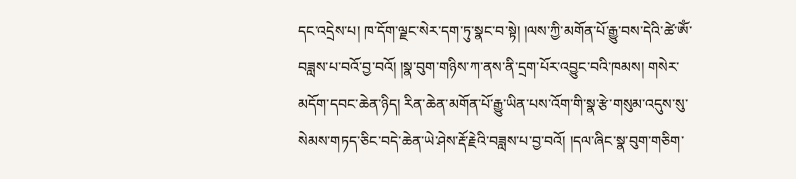དང་འདྲེས་པ། ཁ་དོག་ལྗང་སེར་དག་ཏུ་སྣང་བ་སྟེ། །ལས་ཀྱི་མགོན་པོ་རྒྱུ་བས་དེའི་ཚེ་ཨོཾ་བཟླས་པ་བའོ་བྱ་བའོ། །སྣ་བུག་གཉིས་ཀ་ནས་ནི་དྲག་པོར་འབྱུང་བའི་ཁམས། གསེར་མདོག་དབང་ཆེན་ཉིད། རིན་ཆེན་མགོན་པོ་རྒྱུ་ཡིན་པས་འོག་གི་སྣ་རྩེ་གསུམ་འདུས་སུ་སེམས་གཏད་ཅིང་བདེ་ཆེན་ཡེ་ཤེས་རྡོ་རྗེའི་བཟླས་པ་བྱ་བའོ། །དལ་ཞིང་སྣ་བུག་གཅིག་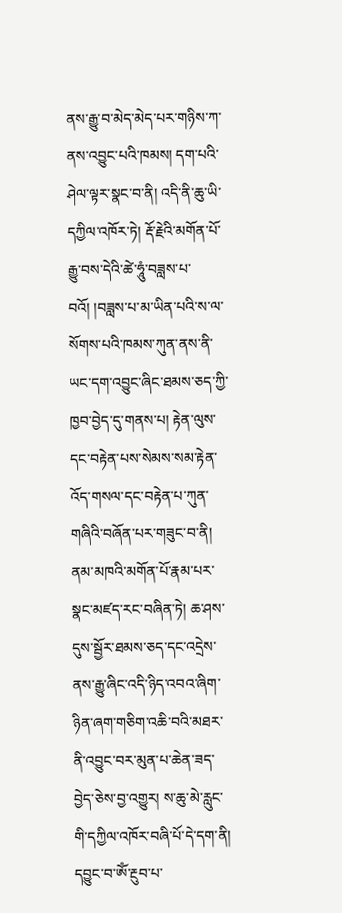ནས་རྒྱུ་བ་མེད་མེད་པར་གཉིས་ཀ་ནས་འབྱུང་པའི་ཁམས། དག་པའི་ཤེལ་ལྟར་སྣང་བ་ནི། འདི་ནི་ཆུ་ཡི་དཀྱིལ་འཁོར་ཏེ། རྡོ་རྗེའི་མགོན་པོ་རྒྱུ་བས་དེའི་ཚེ་ཧཱུཾ་བཟླས་པ་བའོ། །བཟླས་པ་མ་ཡིན་པའི་ས་ལ་སོགས་པའི་ཁམས་ཀུན་ནས་ནི་ཡང་དག་འབྱུང་ཞིང་ཐམས་ཅད་ཀྱི་ཁྱབ་བྱེད་དུ་གནས་པ། རྟེན་ལུས་དང་བརྟེན་པས་སེམས་སམ་རྟེན་འོད་གསལ་དང་བརྟེན་པ་ཀུན་གཞིའི་བཞོན་པར་གཟུང་བ་ནི། ནམ་མཁའི་མགོན་པོ་རྣམ་པར་སྣང་མཛད་རང་བཞིན་ཏེ། ཆ་ཤས་དུས་སྦྱོར་ཐམས་ཅད་དང་འདྲེས་ནས་རྒྱུ་ཞིང་འདི་ཉིད་འབའ་ཞིག་ཉིན་ཞག་གཅིག་འཆི་བའི་མཐར་ནི་འབྱུང་བར་མུན་པ་ཆེན་ཟད་བྱེད་ཅེས་བྱ་འགྱུར། ས་ཆུ་མེ་རླུང་གི་དཀྱིལ་འཁོར་བཞི་པོ་དེ་དག་ནི། དབྱུང་བ་ཨོཾ་རྔུབ་པ་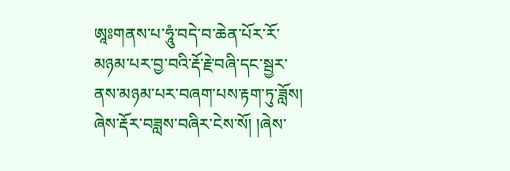ཨཱཿགནས་པ་ཧཱུཾ་བདེ་བ་ཆེན་པོར་རོ་མཉམ་པར་བྱ་བའི་རྡོ་རྗེ་བཞི་དང་སྦྱར་ནས་མཉམ་པར་བཞག་པས་རྟག་ཏུ་ཟློས། ཞེས་རྡོར་བཟླས་བཞིར་ངེས་སོ། །ཞེས་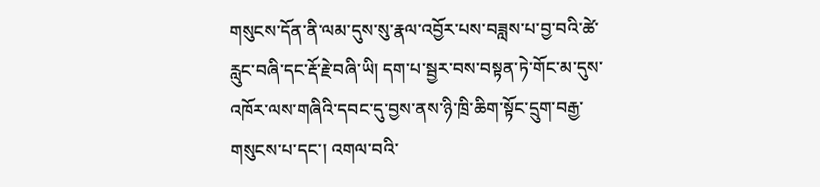གསུངས་དོན་ནི་ལམ་དུས་སུ་རྣལ་འབྱོར་པས་བཟླས་པ་བྱ་བའི་ཚེ་རླུང་བཞི་དང་རྡོ་རྗེ་བཞི་ཡི། དག་པ་སྦྱར་བས་བསྟན་ཏེ་གོང་མ་དུས་འཁོར་ལས་གཞིའི་དབང་དུ་བྱས་ནས་ཉི་ཁྲི་ཆིག་སྟོང་དྲུག་བརྒྱ་གསུངས་པ་དང་། འགལ་བའི་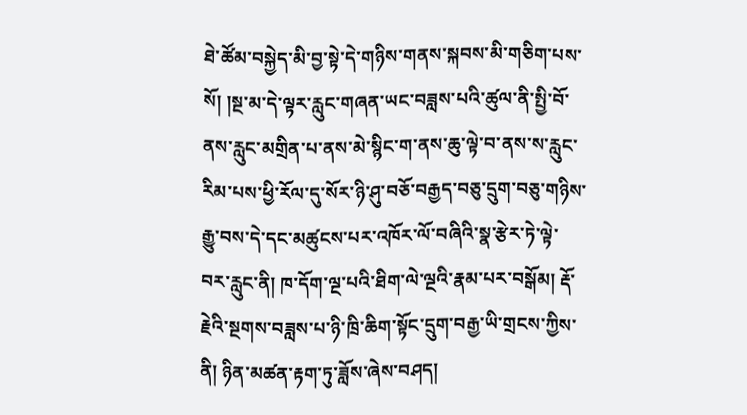ཐེ་ཚོམ་བསྐྱེད་མི་བྱ་སྟེ་དེ་གཉིས་གནས་སྐབས་མི་གཅིག་པས་སོ། །སྔ་མ་དེ་ལྟར་རླུང་གཞན་ཡང་བཟླས་པའི་ཚུལ་ནི་སྤྱི་བོ་ནས་རླུང་མགྲིན་པ་ནས་མེ་སྙིང་ག་ནས་ཆུ་ལྟེ་བ་ནས་ས་རླུང་རིམ་པས་ཕྱི་རོལ་དུ་སོར་ཉི་ཤུ་བཅོ་བརྒྱད་བཅུ་དྲུག་བཅུ་གཉིས་རྒྱུ་བས་དེ་དང་མཚུངས་པར་འཁོར་ལོ་བཞིའི་སྣ་རྩེར་ཏེ་ལྟེ་བར་རླུང་ནི། ཁ་དོག་ལྔ་པའི་ཐིག་ལེ་ལྔའི་རྣམ་པར་བསྒོམ། རྡོ་རྗེའི་སྔགས་བཟླས་པ་ཉི་ཁྲི་ཆིག་སྟོང་དྲུག་བརྒྱ་ཡི་གྲངས་ཀྱིས་ནི། ཉིན་མཚན་རྟག་ཏུ་ཟློས་ཞེས་བཤད།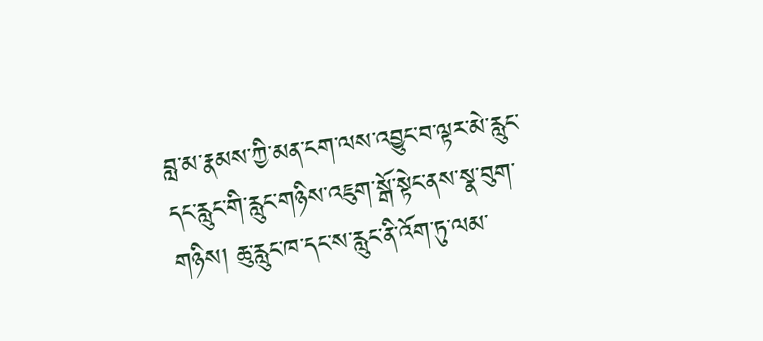བླ་མ་རྣམས་ཀྱི་མན་ངག་ལས་འབྱུང་བ་ལྟར་མེ་རླུང་དང་རླུང་གི་རླུང་གཉིས་འཇུག་སྒོ་སྟེང་ནས་སྣ་བུག་གཉིས། ཆུ་རླུང་ཁ་དང་ས་རླུང་ནི་འོག་ཏུ་ལམ་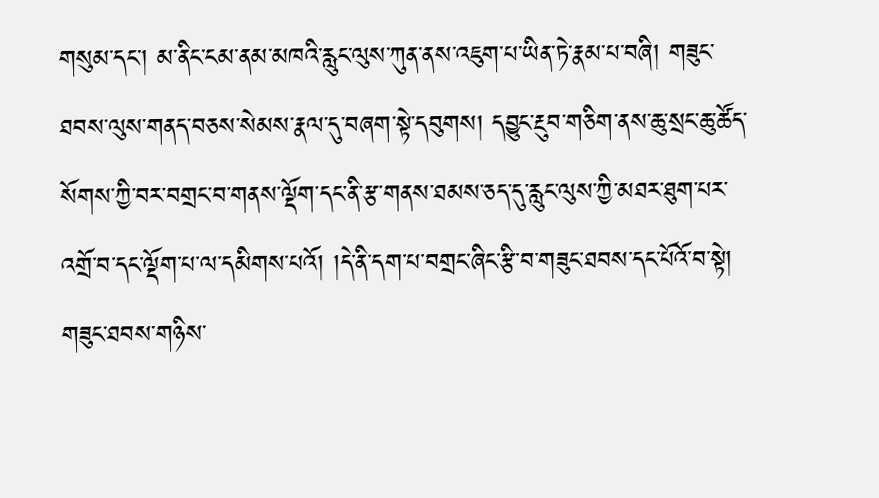གསུམ་དང་། མ་ནིང་ངམ་ནམ་མཁའི་རླུང་ལུས་ཀུན་ནས་འཇུག་པ་ཡིན་ཏེ་རྣམ་པ་བཞི། གཟུང་ཐབས་ལུས་གནད་བཅས་སེམས་རྣལ་དུ་བཞག་སྟེ་དབུགས། དབྱུང་རྔུབ་གཅིག་ནས་ཆུ་སྲང་ཆུ་ཚོད་སོགས་ཀྱི་བར་བགྲང་བ་གནས་ལྡོག་དང་ནི་རྩ་གནས་ཐམས་ཅད་དུ་རླུང་ལུས་ཀྱི་མཐར་ཐུག་པར་འགྲོ་བ་དང་ལྡོག་པ་ལ་དམིགས་པའོ། །དེ་ནི་དག་པ་བགྲང་ཞིང་རྩི་བ་གཟུང་ཐབས་དང་པོའོ་བ་སྟེ། གཟུང་ཐབས་གཉིས་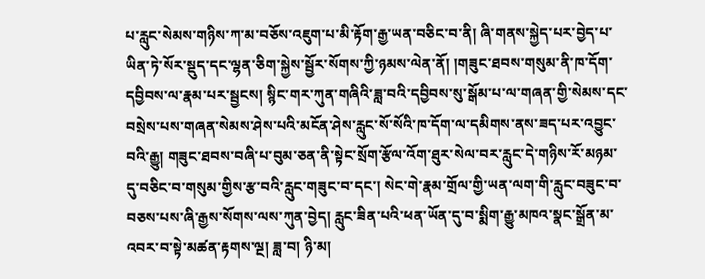པ་རླུང་སེམས་གཉིས་ཀ་མ་བཅོས་འཇུག་པ་མི་རྟོག་རྒྱ་ཡན་བཅིང་བ་ནི། ཞི་གནས་སྐྱེད་པར་བྱེད་པ་ཡིན་ཏེ་སོར་སྡུད་དང་ལྷན་ཅིག་སྐྱེས་སྦྱོར་སོགས་ཀྱི་ཉམས་ལེན་ནོ། །གཟུང་ཐབས་གསུམ་ནི་ཁ་དོག་དབྱིབས་ལ་རྣམ་པར་སྦྱངས། སྙིང་གར་ཀུན་གཞིའི་ཟླ་བའི་དབྱིབས་སུ་སྒོམ་པ་ལ་གཞན་གྱི་སེམས་དང་བསྲེས་པས་གཞན་སེམས་ཤེས་པའི་མངོན་ཤེས་རླུང་སོ་སོའི་ཁ་དོག་ལ་དམིགས་ནས་ཟད་པར་འབྱུང་བའི་རྒྱུ། གཟུང་ཐབས་བཞི་པ་བུམ་ཅན་ནི་སྟེང་སྲོག་རྩོལ་འོག་ཐུར་སེལ་བར་རླུང་དེ་གཉིས་རོ་མཉམ་དུ་བཅིང་བ་གསུམ་གྱིས་རྩ་བའི་རླུང་གཟུང་བ་དང་། སེང་གེ་རྣམ་གྲོལ་གྱི་ཡན་ལག་གི་རླུང་བཟུང་བ་བཅས་པས་ཞི་རྒྱས་སོགས་ལས་ཀུན་བྱེད། རླུང་ཟིན་པའི་ཕན་ཡོན་དུ་བ་སྨིག་རྒྱུ་མཁའ་སྣང་སྒྲོན་མ་འབར་བ་སྟེ་མཚན་རྟགས་ལྔ། ཟླ་བ། ཉི་མ།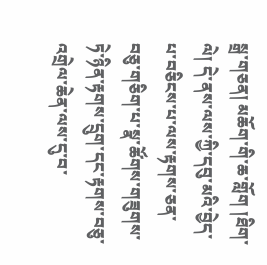སྒྲ་གཅན། མཆོག་གི་ཆ་གློག །ཐིག་ལེ། དེ་ནས་ལས་ཀྱི་དབུ་མའི་བྱེད་པ་བཅིངས་པ་ལས་རྟགས་ཅན་བཅུ་གཅིག་པ་སྣ་ཚོགས་གཟུགས་ཏེ་ཉིན་རྟགས་དྲུག་དང་རྟགས་བཅུ་འགྲེལ་ཆེན་ལས་དུ་བ་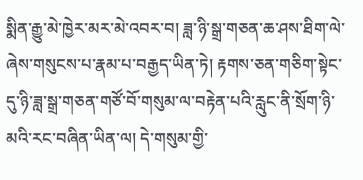སྨིན་རྒྱུ་མེ་ཁྱེར་མར་མེ་འབར་བ། ཟླ་ཉི་སྒྲ་གཅན་ཆ་ཤས་ཐིག་ལེ་ཞེས་གསུངས་པ་རྣམ་པ་བརྒྱད་ཡིན་ཏེ། རྟགས་ཅན་གཅིག་སྟེང་དུ་ཉི་ཟླ་སྒྲ་གཅན་གཙོ་བོ་གསུམ་ལ་བརྟེན་པའི་རླུང་ནི་སྲོག་ཉི་མའི་རང་བཞིན་ཡིན་ལ། དེ་གསུམ་གྱི་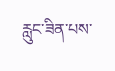རླུང་ཟིན་པས་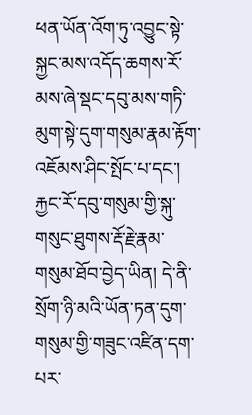ཕན་ཡོན་འོག་ཏུ་འབྱུང་སྟེ་སྐྱང་མས་འདོད་ཆགས་རོ་མས་ཞེ་སྡང་དབུ་མས་གཏི་མུག་སྟེ་དུག་གསུམ་རྣམ་རྟོག་འཇོམས་ཤིང་སྤོང་པ་དང་། རྐྱང་རོ་དབུ་གསུམ་གྱི་སྐུ་གསུང་ཐུགས་རྡོ་རྗེ་རྣམ་གསུམ་ཐོབ་བྱེད་ཡིན། དེ་ནི་སྲོག་ཉི་མའི་ཡོན་ཏན་དུག་གསུམ་གྱི་གཟུང་འཛིན་དག་པར་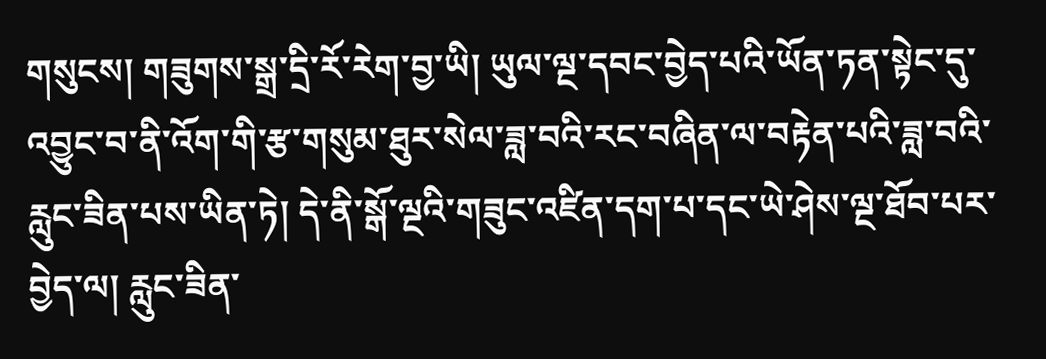གསུངས། གཟུགས་སྒྲ་དྲི་རོ་རེག་བྱ་ཡི། ཡུལ་ལྔ་དབང་བྱེད་པའི་ཡོན་ཏན་སྟེང་དུ་འབྱུང་བ་ནི་འོག་གི་རྩ་གསུམ་ཐུར་སེལ་ཟླ་བའི་རང་བཞིན་ལ་བརྟེན་པའི་ཟླ་བའི་རླུང་ཟིན་པས་ཡིན་ཏེ། དེ་ནི་སྒོ་ལྔའི་གཟུང་འཛིན་དག་པ་དང་ཡེ་ཤེས་ལྔ་ཐོབ་པར་བྱེད་ལ། རླུང་ཟིན་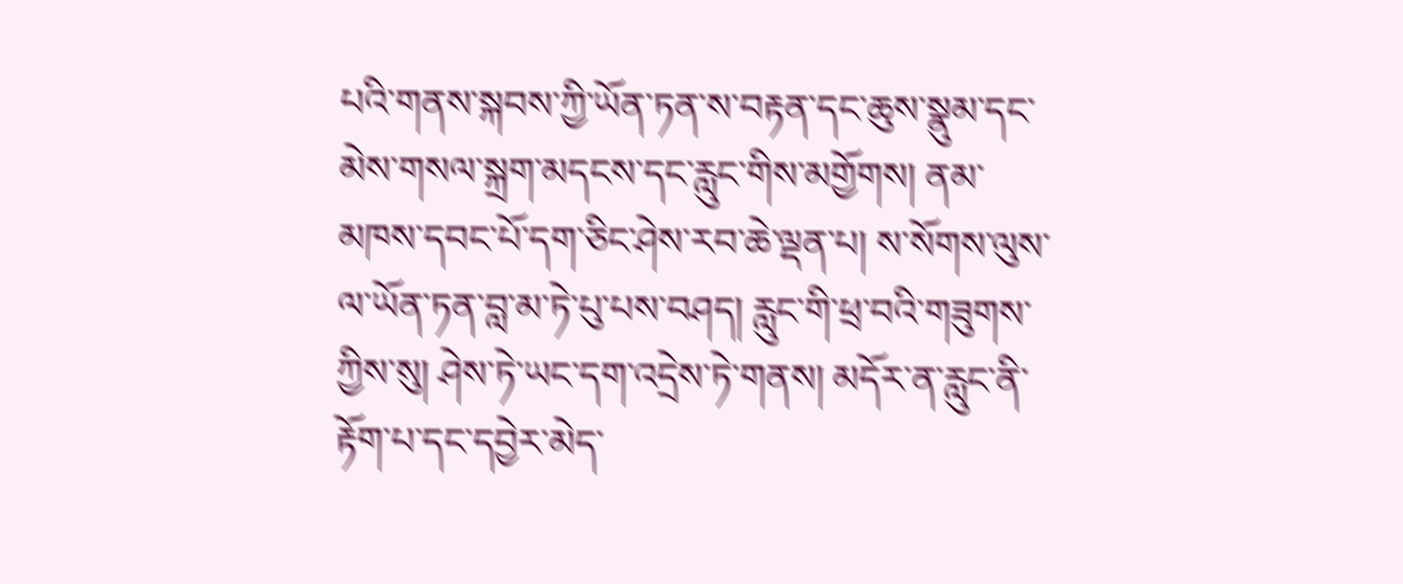པའི་གནས་སྐབས་ཀྱི་ཡོན་ཏན་ས་བརྟན་དང་ཆུས་སྣུམ་དང་མེས་གསལ་སྐྲག་མདངས་དང་རླུང་གིས་མགྱོགས། ནམ་མཁས་དབང་པོ་དག་ཅིང་ཤེས་རབ་ཆེ་ལྡན་པ། ས་སོགས་ལུས་ལ་ཡོན་ཏན་བླ་མ་ཏེ་པུ་པས་བཤད། རླུང་གི་ཕྲ་བའི་གཟུགས་ཀྱིས་སུ། ཤེས་ཏེ་ཡང་དག་འདྲེས་ཏེ་གནས། མདོར་ན་རླུང་ནི་རྟོག་པ་དང་དབྱེར་མེད་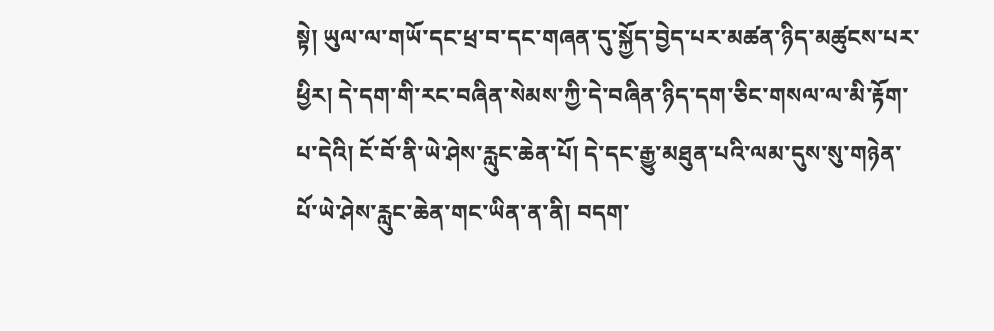སྟེ། ཡུལ་ལ་གཡོ་དང་ཕྲ་བ་དང་གཞན་དུ་སྐྱོད་བྱེད་པར་མཚན་ཉིད་མཚུངས་པར་ཕྱིར། དེ་དག་གི་རང་བཞིན་སེམས་ཀྱི་དེ་བཞིན་ཉིད་དག་ཅིང་གསལ་ལ་མི་རྟོག་པ་དེའི། ངོ་བོ་ནི་ཡེ་ཤེས་རླུང་ཆེན་པོ། དེ་དང་རྒྱུ་མཐུན་པའི་ལམ་དུས་སུ་གཉེན་པོ་ཡེ་ཤེས་རླུང་ཆེན་གང་ཡིན་ན་ནི། བདག་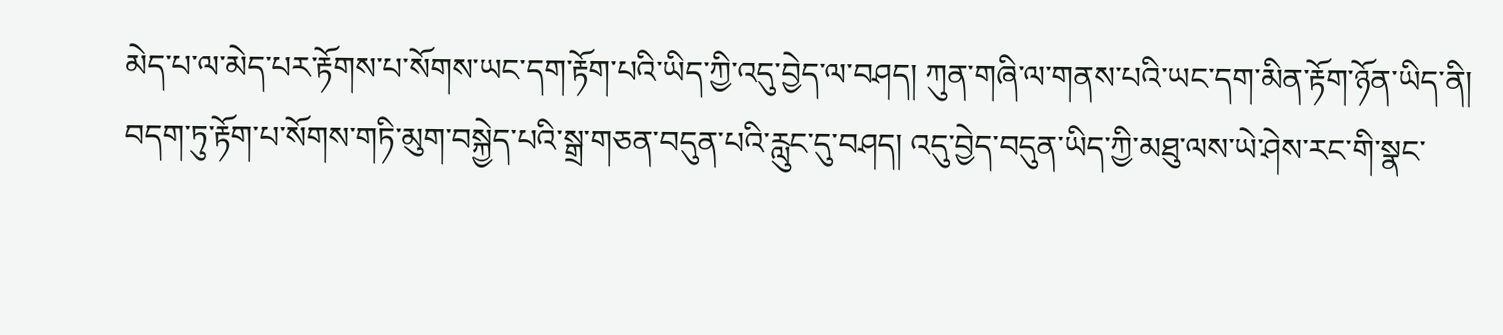མེད་པ་ལ་མེད་པར་རྟོགས་པ་སོགས་ཡང་དག་རྟོག་པའི་ཡིད་ཀྱི་འདུ་བྱེད་ལ་བཤད། ཀུན་གཞི་ལ་གནས་པའི་ཡང་དག་མིན་རྟོག་ཉོན་ཡིད་ནི། བདག་ཏུ་རྟོག་པ་སོགས་གཏི་མུག་བསྐྱེད་པའི་སྒྲ་གཅན་བདུན་པའི་རླུང་དུ་བཤད། འདུ་བྱེད་བདུན་ཡིད་ཀྱི་མཐུ་ལས་ཡེ་ཤེས་རང་གི་སྣང་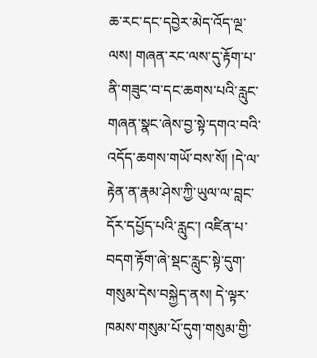ཆ་རང་དང་དབྱེར་མེད་འོད་ལྔ་ལས། གཞན་རང་ལས་དུ་རྟོག་པ་ནི་གཟུང་བ་དང་ཆགས་པའི་རླུང་གཞན་སྣང་ཞེས་བྱ་སྟེ་དགའ་བའི་འདོད་ཆགས་གཡོ་བས་སོ། །དེ་ལ་རྟེན་ན་རྣམ་ཤེས་ཀྱི་ཡུལ་ལ་བླང་དོར་དཔྱོད་པའི་རླུང་། འཛིན་པ་བདག་རྟོག་ཞེ་སྡང་རླུང་སྟེ་དུག་གསུམ་དེས་བསྐྱེད་ནས། དེ་ལྟར་ཁམས་གསུམ་པོ་དུག་གསུམ་གྱི་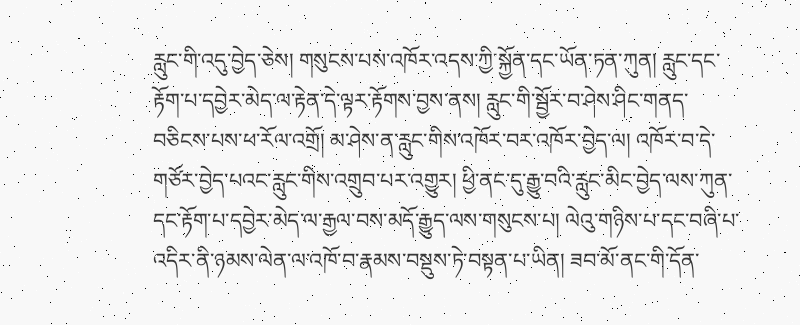རླུང་གི་འདུ་བྱེད་ཅེས། གསུངས་པས་འཁོར་འདས་ཀྱི་སྐྱོན་དང་ཡོན་ཏན་ཀུན། རླུང་དང་རྟོག་པ་དབྱེར་མེད་ལ་རྟེན་དེ་ལྟར་རྟོགས་བྱས་ནས། རླུང་གི་སྦྱོར་བ་ཤེས་ཤིང་གནད་བཅིངས་པས་ཕ་རོལ་འགྲོ། མ་ཤེས་ན་རླུང་གིས་འཁོར་བར་འཁོར་བྱེད་ལ། འཁོར་བ་དེ་གཙོར་བྱེད་པའང་རླུང་གིས་འགྲུབ་པར་འགྱུར། ཕྱི་ནང་དུ་རྒྱུ་བའི་རླུང་མིང་བྱེད་ལས་ཀུན་དང་རྟོག་པ་དབྱེར་མེད་ལ་རྒྱལ་བས་མདོ་རྒྱུད་ལས་གསུངས་པ། ལེའུ་གཉིས་པ་དང་བཞི་པ་འདིར་ནི་ཉམས་ལེན་ལ་འཁོ་བ་རྣམས་བསྡུས་ཏེ་བསྟན་པ་ཡིན། ཟབ་མོ་ནང་གི་དོན་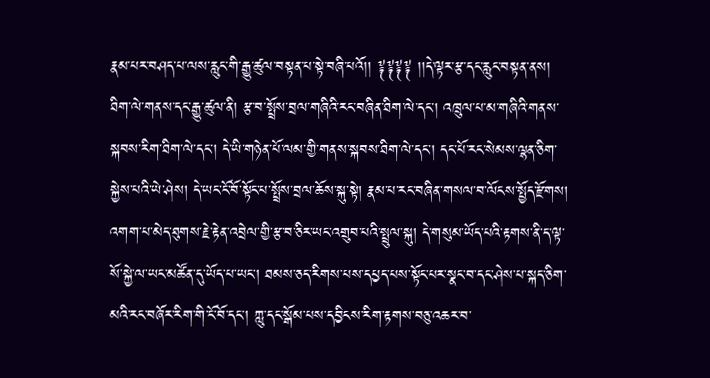རྣམ་པར་བཤད་པ་ལས་རླུང་གི་རྒྱུ་ཚུལ་བསྟན་པ་སྟེ་བཞི་པའོ།། ༈༈༈༈ །།དེ་ལྟར་རྩ་དང་རླུང་བསྟན་ནས། ཐིག་ལེ་གནས་དང་རྒྱུ་ཚུལ་ནི། རྩ་བ་སྤྲོས་བྲལ་གཞིའི་རང་བཞིན་ཐིག་ལེ་དང་། འཁྲུལ་པ་མ་གཞིའི་གནས་སྐབས་རིག་ཐིག་ལེ་དང་། དེ་ཡི་གཉེན་པོ་ལམ་གྱི་གནས་སྐབས་ཐིག་ལེ་དང་། དང་པོ་རང་སེམས་ལྷན་ཅིག་སྐྱེས་པའི་ཡེ་ཤེས། དེ་ཡང་ངོ་བོ་སྟོང་པ་སྤྲོས་བྲལ་ཆོས་སྐུ་སྟེ། རྣམ་པ་རང་བཞིན་གསལ་བ་ལོངས་སྤྱོད་རྫོགས། འགག་པ་མེད་ཐུགས་རྗེ་རྟེན་འབྲེལ་གྱི་རྩ་བ་ཅིར་ཡང་འགྲུབ་པའི་སྤྲུལ་སྐུ། དེ་གསུམ་ཡོད་པའི་རྟགས་ནི་ད་ལྟ་སོ་སྐྱེ་ལ་ཡང་མཚོན་དུ་ཡོད་པ་ཡང་། ཐམས་ཅད་རིགས་པས་དཔྱད་པས་སྟོང་པར་སྣང་བ་དང་ཤེས་པ་སྐད་ཅིག་མའི་རང་བཞོར་རིག་གི་ངོ་བོ་དང་། ཀླུ་དང་སྒོམ་པས་དབྱིངས་རིག་རྟགས་བཅུ་འཆར་བ་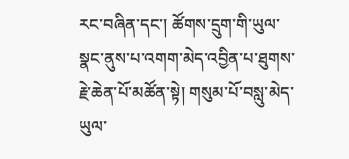རང་བཞིན་དང་། ཚོགས་དྲུག་གི་ཡུལ་སྣང་ནུས་པ་འགག་མེད་འབྱིན་པ་ཐུགས་རྗེ་ཆེན་པོ་མཚོན་སྟེ། གསུམ་པོ་བསླུ་མེད་ཡུལ་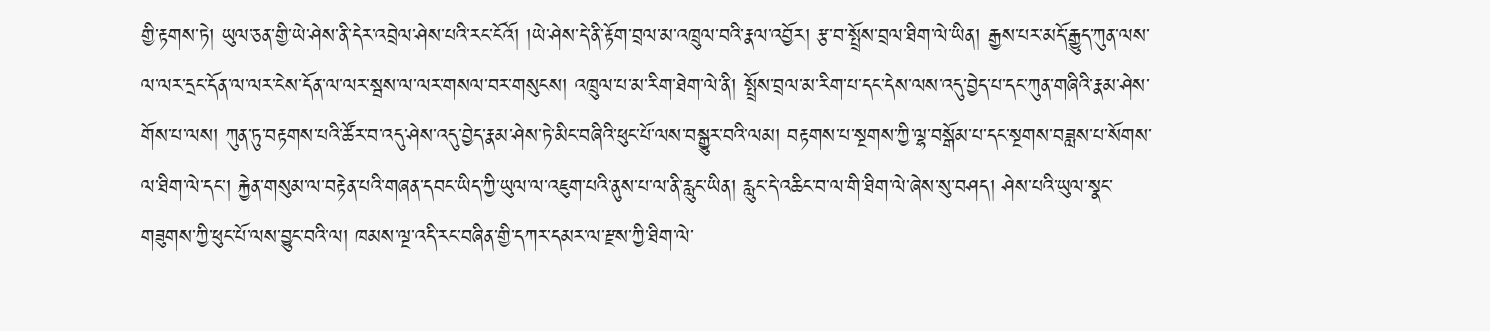གྱི་རྟགས་ཏེ། ཡུལ་ཅན་གྱི་ཡེ་ཤེས་ནི་དེར་འབྲེལ་ཤེས་པའི་རང་ངོའོ། །ཡེ་ཤེས་དེ་ནི་རྟོག་བྲལ་མ་འཁྲུལ་བའི་རྣལ་འབྱོར། རྩ་བ་སྤྲོས་བྲལ་ཐིག་ལེ་ཡིན། རྒྱས་པར་མདོ་རྒྱུད་ཀུན་ལས་ལ་ལར་དྲང་དོན་ལ་ལར་ངེས་དོན་ལ་ལར་སྦས་ལ་ལར་གསལ་བར་གསུངས། འཁྲུལ་པ་མ་རིག་ཐེག་ལེ་ནི། སྤྲོས་བྲལ་མ་རིག་པ་དང་དེས་ལས་འདུ་བྱེད་པ་དང་ཀུན་གཞིའི་རྣམ་ཤེས་གོས་པ་ལས། ཀུན་ཏུ་བརྟགས་པའི་ཚོར་བ་འདུ་ཤེས་འདུ་བྱེད་རྣམ་ཤེས་ཏེ་མིང་བཞིའི་ཕུང་པོ་ལས་བསྒྱུར་བའི་ལམ། བརྟགས་པ་སྔགས་ཀྱི་ལྷ་བསྒོམ་པ་དང་སྔགས་བཟླས་པ་སོགས་ལ་ཐིག་ལེ་དང་། རྐྱེན་གསུམ་ལ་བརྟེན་པའི་གཞན་དབང་ཡིད་ཀྱི་ཡུལ་ལ་འཇུག་པའི་ནུས་པ་ལ་ནི་རླུང་ཡིན། རླུང་དེ་འཆིང་བ་ལ་གི་ཐིག་ལེ་ཞེས་སུ་བཤད། ཤེས་པའི་ཡུལ་སྣང་གཟུགས་ཀྱི་ཕུང་པོ་ལས་བྱུང་བའི་ལ། ཁམས་ལྔ་འདི་རང་བཞིན་གྱི་དཀར་དམར་ལ་རྫས་ཀྱི་ཐིག་ལེ་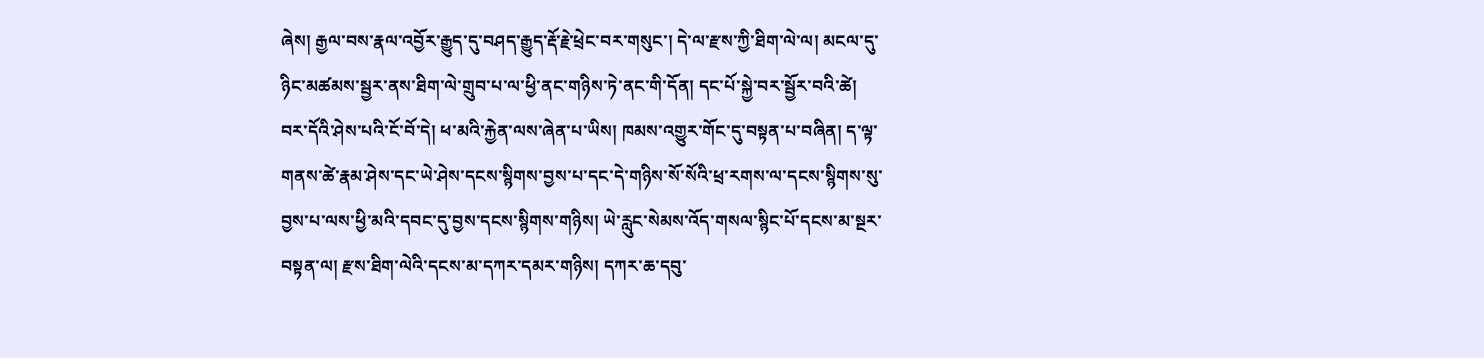ཞེས། རྒྱལ་བས་རྣལ་འབྱོར་རྒྱུད་དུ་བཤད་རྒྱུད་རྡོ་རྗེ་ཕྲེང་བར་གསུང་། དེ་ལ་རྫས་ཀྱི་ཐིག་ལེ་ལ། མངལ་དུ་ཉིང་མཚམས་སྦྱར་ནས་ཐིག་ལེ་གྲུབ་པ་ལ་ཕྱི་ནང་གཉིས་ཏེ་ནང་གི་དོན། དང་པོ་སྐྱེ་བར་སྦྱོར་བའི་ཚེ། བར་དོའི་ཤེས་པའི་ངོ་བོ་དེ། ཕ་མའི་རྐྱེན་ལས་ཞེན་པ་ཡིས། ཁམས་འགྱུར་གོང་དུ་བསྟན་པ་བཞིན། ད་ལྟ་གནས་ཚེ་རྣམ་ཤེས་དང་ཡེ་ཤེས་དངས་སྙིགས་བྱས་པ་དང་དེ་གཉིས་སོ་སོའི་ཕྲ་རགས་ལ་དངས་སྙིགས་སུ་བྱས་པ་ལས་ཕྱི་མའི་དབང་དུ་བྱས་དངས་སྙིགས་གཉིས། ཡེ་རླུང་སེམས་འོད་གསལ་སྙིང་པོ་དངས་མ་སྔར་བསྟན་ལ། རྫས་ཐིག་ལེའི་དངས་མ་དཀར་དམར་གཉིས། དཀར་ཆ་དབུ་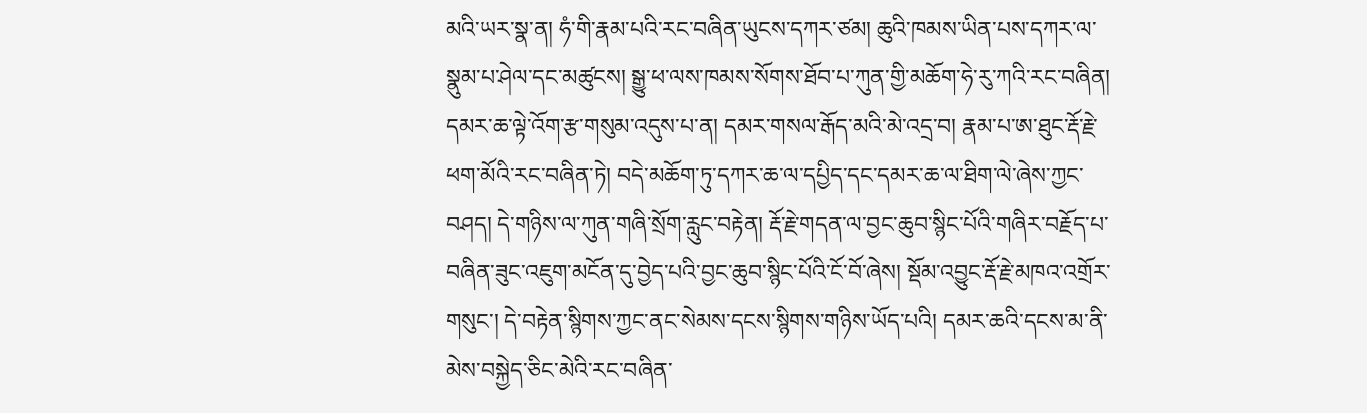མའི་ཡར་སྣ་ན། ཧཾ་གི་རྣམ་པའི་རང་བཞིན་ཡུངས་དཀར་ཙམ། ཆུའི་ཁམས་ཡིན་པས་དཀར་ལ་སྣུམ་པ་ཤེལ་དང་མཚུངས། སྒྱུ་ཕ་ལས་ཁམས་སོགས་ཐོབ་པ་ཀུན་གྱི་མཆོག་ཧེ་རུ་ཀའི་རང་བཞིན། དམར་ཆ་ལྟེ་འོག་རྩ་གསུམ་འདུས་པ་ན། དམར་གསལ་རྒོད་མའི་མེ་འདྲ་བ། རྣམ་པ་ཨ་ཐུང་རྡོ་རྗེ་ཕག་མོའི་རང་བཞིན་ཏེ། བདེ་མཆོག་ཏུ་དཀར་ཆ་ལ་དཔྱིད་དང་དམར་ཆ་ལ་ཐིག་ལེ་ཞེས་ཀྱང་བཤད། དེ་གཉིས་ལ་ཀུན་གཞི་སྲོག་རླུང་བརྟེན། རྡོ་རྗེ་གདན་ལ་བྱང་ཆུབ་སྙིང་པོའི་གཞིར་བརྗོད་པ་བཞིན་ཟུང་འཇུག་མངོན་དུ་བྱེད་པའི་བྱང་ཆུབ་སྙིང་པོའི་ངོ་བོ་ཞེས། སྡོམ་འབྱུང་རྡོ་རྗེ་མཁའ་འགྲོར་གསུང་། དེ་བརྟེན་སྙིགས་ཀྱང་ནང་སེམས་དངས་སྙིགས་གཉིས་ཡོད་པའི། དམར་ཆའི་དངས་མ་ནི་མེས་བསྐྱེད་ཅིང་མེའི་རང་བཞིན་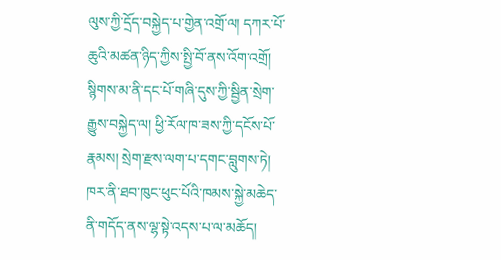ལུས་ཀྱི་དྲོད་བསྐྱེད་པ་གྱེན་འགྲོ་ལ། དཀར་པོ་ཆུའི་མཚན་ཉིད་ཀྱིས་སྤྱི་བོ་ནས་འོག་འགྲོ། སྙིགས་མ་ནི་དང་པོ་གཞི་དུས་ཀྱི་སྦྱིན་སྲེག་རྒྱུས་བསྐྱེད་ལ། ཕྱི་རོལ་ཁ་ཟས་ཀྱི་དངོས་པོ་རྣམས། སྲེག་རྫས་ལག་པ་དགང་བླུགས་ཏེ། ཁར་ནི་ཐབ་ཁུང་ཕུང་པོའི་ཁམས་སྐྱེ་མཆེད་ནི་གདོད་ནས་ལྷ་སྟེ་འདས་པ་ལ་མཆོད།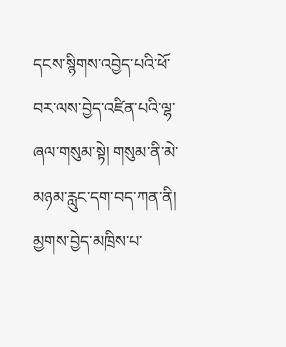དངས་སྙིགས་འབྱེད་པའི་ཕོ་བར་ལས་བྱེད་འཛིན་པའི་ལྷ་ཞལ་གསུམ་སྟེ། གསུམ་ནི་མེ་མཉམ་རླུང་དག་བད་ཀན་ནི། མྱགས་བྱེད་མཁྲིས་པ་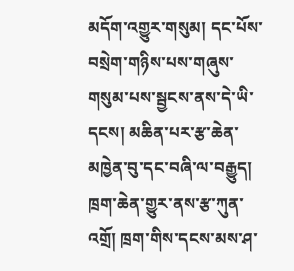མདོག་འགྱུར་གསུམ། དང་པོས་བསྲེག་གཉིས་པས་གཞུས་གསུམ་པས་སྦྱངས་ནས་དེ་ཡི་དངས། མཆིན་པར་རྩ་ཆེན་མཁྱེན་བུ་དང་བཞི་ལ་བརྒྱུད། ཁྲག་ཆེན་གྱུར་ནས་རྩ་ཀུན་འགྲོ། ཁྲག་གིས་དངས་མས་ཤ་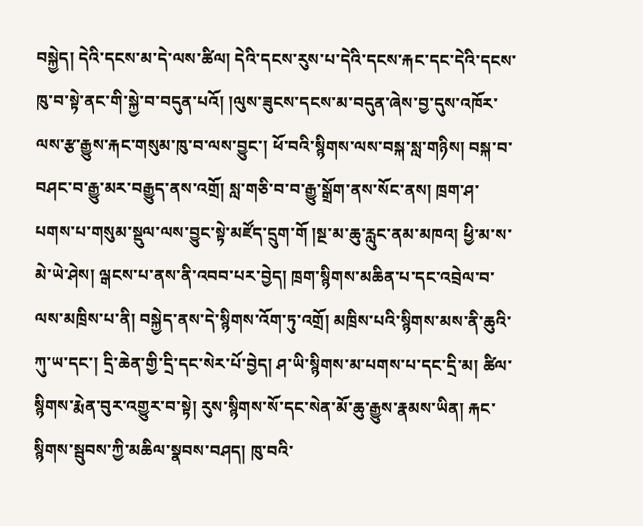བསྐྱེད། དེའི་དངས་མ་དེ་ལས་ཚིལ། དེའི་དངས་རུས་པ་དེའི་དངས་རྐང་དང་དེའི་དངས་ཁུ་བ་སྟེ་ནང་གི་སྐྱེ་བ་བདུན་པའོ། །ལུས་ཟུངས་དངས་མ་བདུན་ཞེས་བྱ་དུས་འཁོར་ལས་རྩ་རྒྱུས་རྐང་གསུམ་ཁུ་བ་ལས་བྱུང་། ཕོ་བའི་སྙིགས་ལས་བསྐ་སླ་གཉིས། བསྐ་བ་བཤང་བ་རྒྱུ་མར་བརྒྱུད་ནས་འགྲོ། སླ་གཅི་བ་བ་རྒྱུ་སྒྲོག་ནས་སོང་ནས། ཁྲག་ཤ་པགས་པ་གསུམ་སྡུལ་ལས་བྱུང་སྟེ་མཛོད་དྲུག་གོ །སྔ་མ་ཆུ་རླུང་ནམ་མཁའ། ཕྱི་མ་ས་མེ་ཡེ་ཤེས། ལྒངས་པ་ནས་ནི་འབབ་པར་བྱེད། ཁྲག་སྙིགས་མཆིན་པ་དང་འབྲེལ་བ་ལས་མཁྲིས་པ་ནི། བསྐྱེད་ནས་དེ་སྙིགས་འོག་ཏུ་འགྲོ། མཁྲིས་པའི་སྙིགས་མས་ནི་ཆུའི་ཀུ་ཡ་དང་། དྲི་ཆེན་གྱི་དྲི་དང་སེར་པོ་བྱེད། ཤ་ཡི་སྙིགས་མ་པགས་པ་དང་དྲི་མ། ཚིལ་སྙིགས་རྨེན་བུར་འགྱུར་བ་སྟེ། རུས་སྙིགས་སོ་དང་སེན་མོ་ཆུ་རྒྱུས་རྣམས་ཡིན། རྐང་སྙིགས་སྦུབས་ཀྱི་མཆིལ་སྣབས་བཤད། ཁུ་བའི་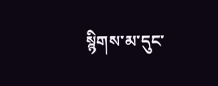སྙིགས་མ་དུང་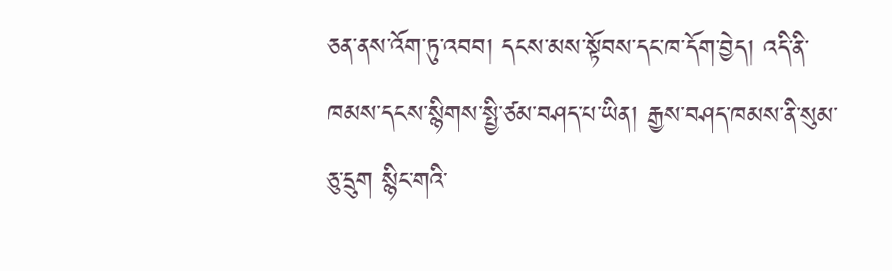ཅན་ནས་འོག་ཏུ་འབབ། དངས་མས་སྟོབས་དང་ཁ་དོག་བྱེད། འདི་ནི་ཁམས་དངས་སྙིགས་སྤྱི་ཙམ་བཤད་པ་ཡིན། རྒྱས་བཤད་ཁམས་ནི་སུམ་ཅུ་དྲུག སྙིང་གའི་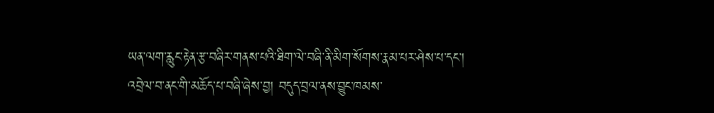ཡན་ལག་རླུང་རྟེན་རྩ་བཞིར་གནས་པའི་ཐིག་ལེ་བཞི་ནི་མིག་སོགས་རྣམ་པར་ཤེས་པ་དང་། འབྲེལ་བ་ནང་གི་མཆོད་པ་བཞི་ཞེས་བྱ། བདུད་བྲལ་ནས་བྱུང་ཁམས་